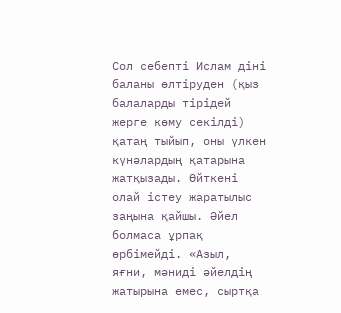Сол себепті Ислам діні баланы өлтіруден (қыз балаларды тірідей жерге көму секілді) қатаң тыйып, оны үлкен күнәлардың қатарына жатқызады. Өйткені олай істеу жаратылыс заңына қайшы. Әйел болмаса ұрпақ өрбімейді. «Азыл, яғни, мәниді әйелдің жатырына емес, сыртқа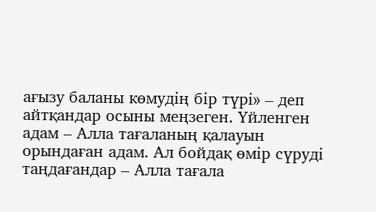ағызу баланы көмудің бір түрі» – деп айтқандар осыны меңзеген. Үйленген адам – Алла тағаланың қалауын орындаған адам. Ал бойдақ өмір сүруді таңдағандар – Алла тағала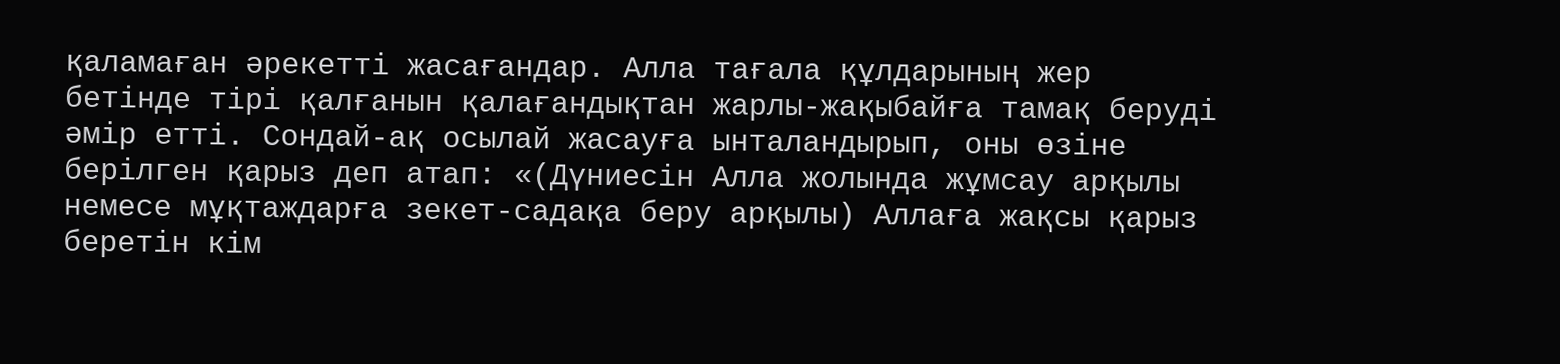қаламаған әрекетті жасағандар. Алла тағала құлдарының жер бетінде тірі қалғанын қалағандықтан жарлы-жақыбайға тамақ беруді әмір етті. Сондай-ақ осылай жасауға ынталандырып, оны өзіне берілген қарыз деп атап: «(Дүниесін Алла жолында жұмсау арқылы немесе мұқтаждарға зекет-садақа беру арқылы) Аллаға жақсы қарыз беретін кім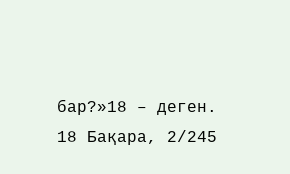бар?»18 – деген.
18 Бақара, 2/245